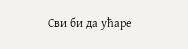Сви би да ућаре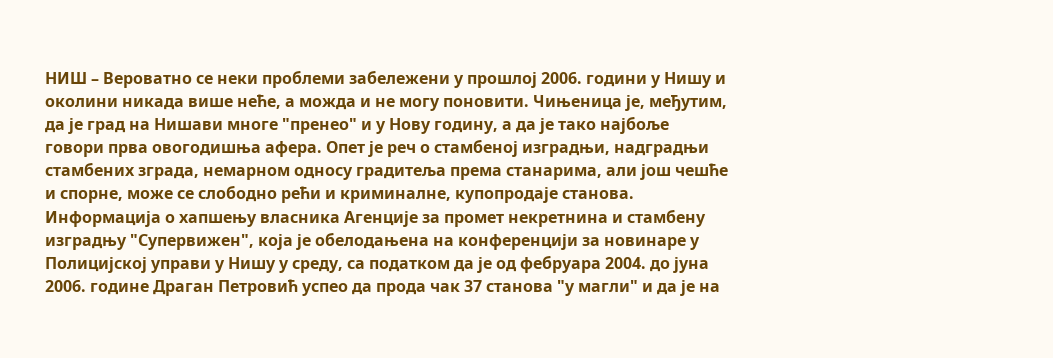НИШ – Вероватно се неки проблеми забележени у прошлој 2006. години у Нишу и околини никада више неће, а можда и не могу поновити. Чињеница је, међутим, да је град на Нишави многе "пренео" и у Нову годину, а да је тако најбоље говори прва овогодишња афера. Опет је реч о стамбеној изградњи, надградњи стамбених зграда, немарном односу градитеља према станарима, али још чешће и спорне, може се слободно рећи и криминалне, купопродаје станова. Информација о хапшењу власника Агенције за промет некретнина и стамбену изградњу "Супервижен", која је обелодањена на конференцији за новинаре у Полицијској управи у Нишу у среду, са податком да је од фебруара 2004. до јуна 2006. године Драган Петровић успео да прода чак 37 станова "у магли" и да је на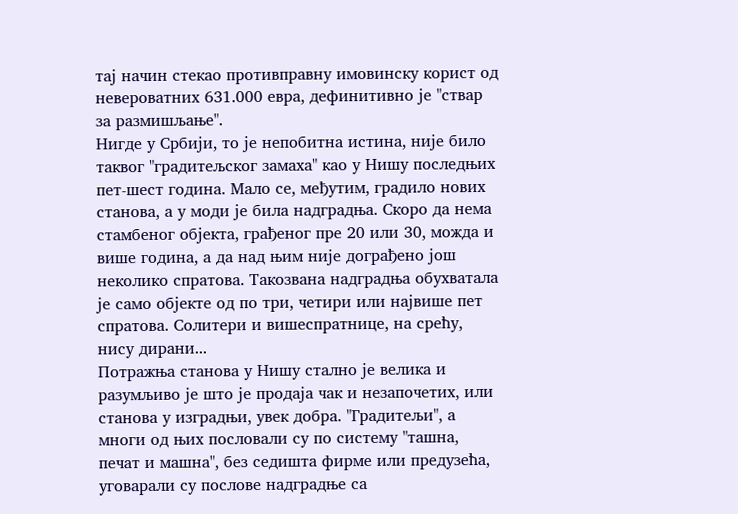тај начин стекао противправну имовинску корист од невероватних 631.000 евра, дефинитивно је "ствар за размишљање".
Нигде у Србији, то је непобитна истина, није било таквог "градитељског замаха" као у Нишу последњих пет-шест година. Мало се, међутим, градило нових станова, а у моди је била надградња. Скоро да нема стамбеног објекта, грађеног пре 20 или 30, можда и више година, а да над њим није дограђено још неколико спратова. Такозвана надградња обухватала је само објекте од по три, четири или највише пет спратова. Солитери и вишеспратнице, на срећу, нису дирани...
Потражња станова у Нишу стално је велика и разумљиво је што је продаја чак и незапочетих, или станова у изградњи, увек добра. "Градитељи", а многи од њих пословали су по систему "ташна, печат и машна", без седишта фирме или предузећа, уговарали су послове надградње са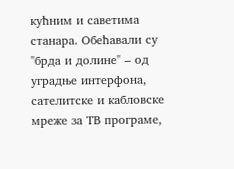кућним и саветима станара. Обећавали су "брда и долине" – од уградње интерфона, сателитске и кабловске мреже за ТВ програме,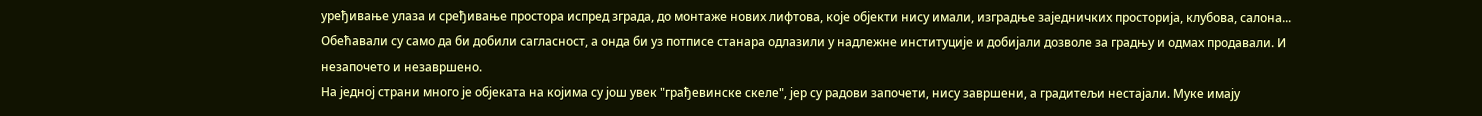уређивање улаза и сређивање простора испред зграда, до монтаже нових лифтова, које објекти нису имали, изградње заједничких просторија, клубова, салона... Обећавали су само да би добили сагласност, а онда би уз потписе станара одлазили у надлежне институције и добијали дозволе за градњу и одмах продавали. И незапочето и незавршено.
На једној страни много је објеката на којима су још увек "грађевинске скеле", јер су радови започети, нису завршени, а градитељи нестајали. Муке имају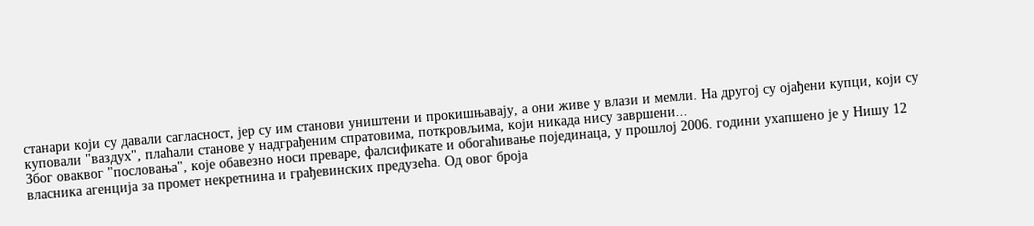станари који су давали сагласност, јер су им станови уништени и прокишњавају, а они живе у влази и мемли. На другој су ојађени купци, који су куповали "ваздух", плаћали станове у надграђеним спратовима, поткровљима, који никада нису завршени...
Због оваквог "пословања", које обавезно носи преваре, фалсификате и обогаћивање појединаца, у прошлој 2006. години ухапшено је у Нишу 12 власника агенција за промет некретнина и грађевинских предузећа. Од овог броја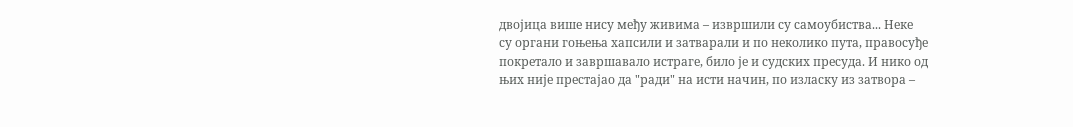двојица више нису међу живима – извршили су самоубиства... Неке су органи гоњења хапсили и затварали и по неколико пута, правосуђе покретало и завршавало истраге, било је и судских пресуда. И нико од њих није престајао да "ради" на исти начин, по изласку из затвора –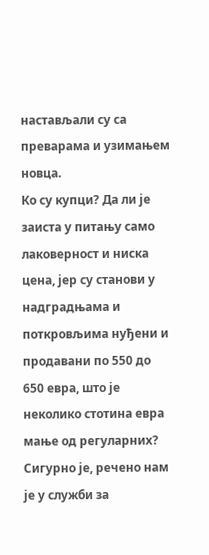настављали су са преварама и узимањем новца.
Ко су купци? Да ли је заиста у питању само лаковерност и ниска цена, јер су станови у надградњама и поткровљима нуђени и продавани по 550 до 650 евра, што је неколико стотина евра мање од регуларних? Сигурно је, речено нам је у служби за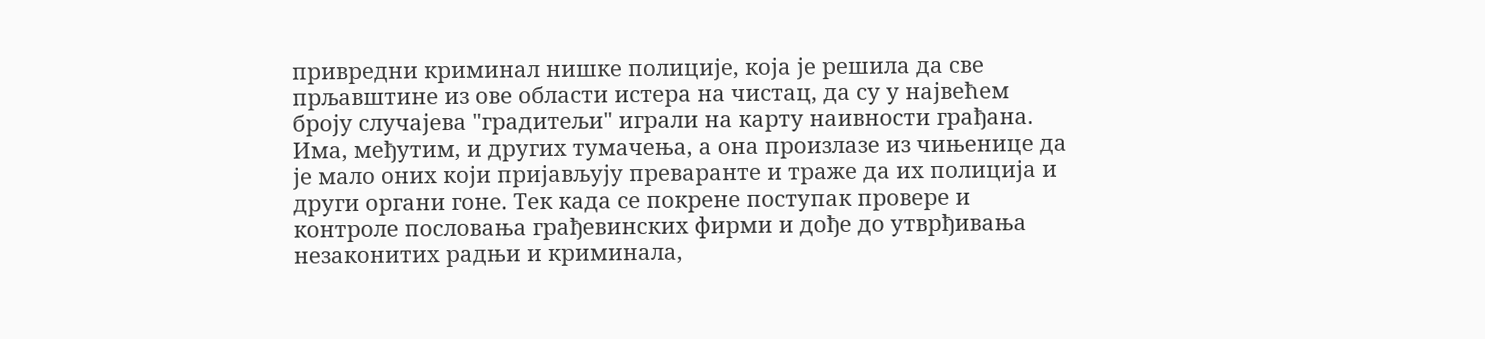привредни криминал нишке полиције, која је решила да све прљавштине из ове области истера на чистац, да су у највећем броју случајева "градитељи" играли на карту наивности грађана.
Има, међутим, и других тумачења, а она произлазе из чињенице да је мало оних који пријављују преваранте и траже да их полиција и други органи гоне. Тек када се покрене поступак провере и контроле пословања грађевинских фирми и дође до утврђивања незаконитих радњи и криминала,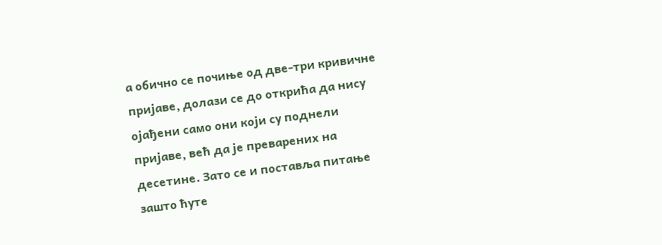а обично се почиње од две-три кривичне пријаве, долази се до открића да нису ојађени само они који су поднели пријаве, већ да је преварених на десетине. Зато се и поставља питање зашто ћуте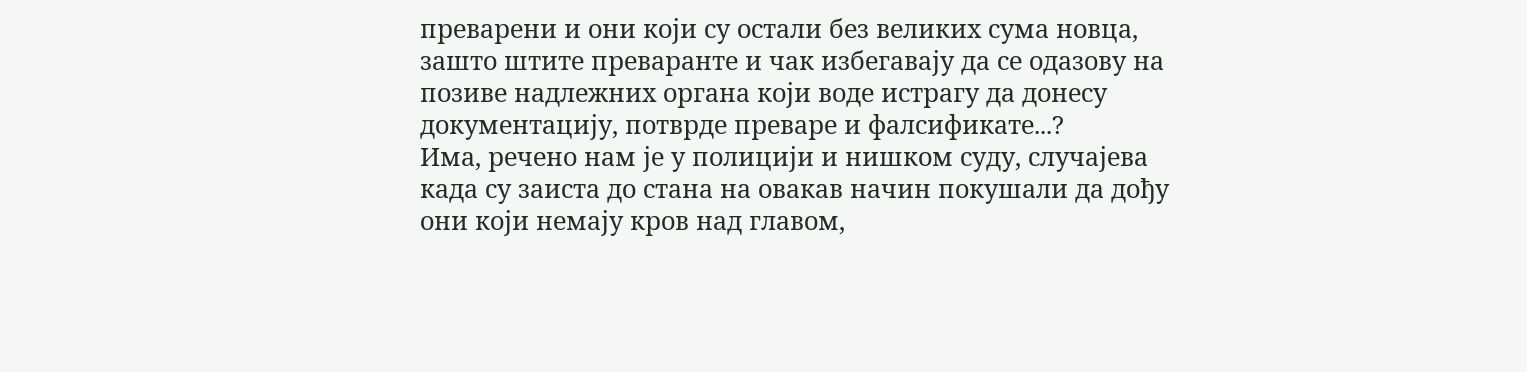преварени и они који су остали без великих сума новца, зашто штите преваранте и чак избегавају да се одазову на позиве надлежних органа који воде истрагу да донесу документацију, потврде преваре и фалсификате...?
Има, речено нам је у полицији и нишком суду, случајева када су заиста до стана на овакав начин покушали да дођу они који немају кров над главом,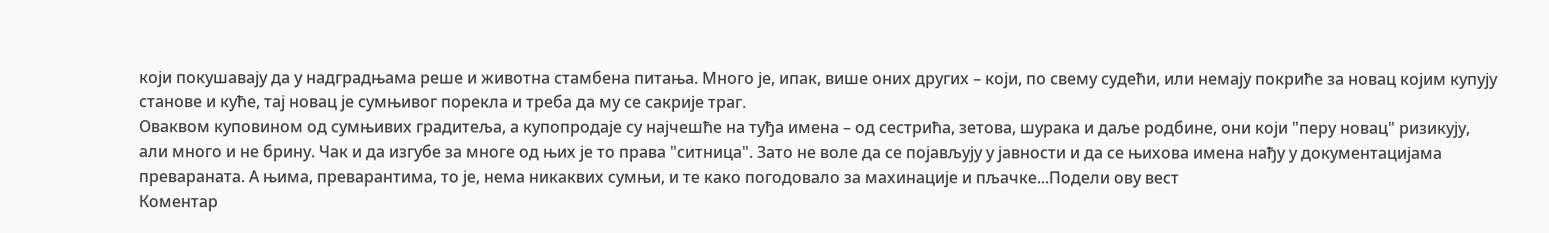који покушавају да у надградњама реше и животна стамбена питања. Много је, ипак, више оних других – који, по свему судећи, или немају покриће за новац којим купују станове и куће, тај новац је сумњивог порекла и треба да му се сакрије траг.
Оваквом куповином од сумњивих градитеља, а купопродаје су најчешће на туђа имена – од сестрића, зетова, шурака и даље родбине, они који "перу новац" ризикују, али много и не брину. Чак и да изгубе за многе од њих је то права "ситница". Зато не воле да се појављују у јавности и да се њихова имена нађу у документацијама превараната. А њима, преварантима, то је, нема никаквих сумњи, и те како погодовало за махинације и пљачке...Подели ову вест
Комeнтар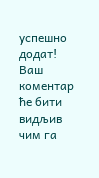успeшно додат!
Ваш комeнтар ћe бити видљив чим га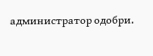администратор одобри.